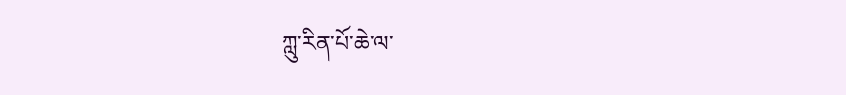ཀླུ་རིན་པོ་ཆེ་ལ་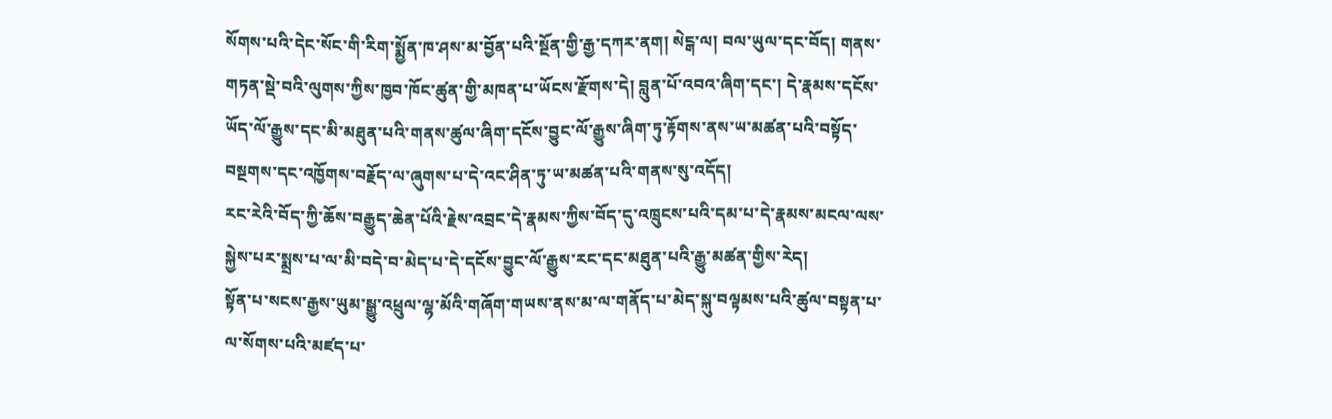སོགས་པའི་དེང་སོང་གི་རིག་སྨྱོན་ཁ་ཤས་མ་བྱོན་པའི་སྔོན་གྱི་རྒྱ་དཀར་ནག། སེངྒ་ལ། བལ་ཡུལ་དང་བོད། གནས་གཏན་སྡེ་བའི་ལུགས་ཀྱིས་ཁྱབ་ཁོང་ཚུན་གྱི་མཁན་པ་ཡོངས་རྫོགས་དེ། བླུན་པོ་འབའ་ཞིག་དང་། དེ་རྣམས་དངོས་ཡོད་ལོ་རྒྱུས་དང་མི་མཐུན་པའི་གནས་ཚུལ་ཞིག་དངོས་བྱུང་ལོ་རྒྱུས་ཞིག་ཏུ་རྟོགས་ནས་ཡ་མཚན་པའི་བསྟོད་བསྔགས་དང་འཁྱོགས་བརྗོད་ལ་ཞུགས་པ་དེ་འང་ཤིན་ཏུ་ཡ་མཚན་པའི་གནས་སུ་འདོད།
རང་རེའི་བོད་ཀྱི་ཆོས་བརྒྱུད་ཆེན་པོའི་རྗེས་འབྲང་དེ་རྣམས་ཀྱིས་བོད་དུ་འཁྲུངས་པའི་དམ་པ་དེ་རྣམས་མངལ་ལས་སྐྱེས་པར་སྨྲས་པ་ལ་མི་བདེ་བ་མེད་པ་དེ་དངོས་བྱུང་ལོ་རྒྱུས་རང་དང་མཐུན་པའི་རྒྱུ་མཚན་གྱིས་རེད།
སྟོན་པ་སངས་རྒྱས་ཡུམ་སྒྱུ་འཕྲུལ་ལྷ་མོའི་གཞོག་གཡས་ནས་མ་ལ་གནོད་པ་མེད་སྐུ་བལྟམས་པའི་ཚུལ་བསྟན་པ་ལ་སོགས་པའི་མཛད་པ་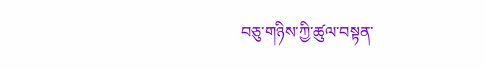བཅུ་གཉིས་ཀྱི་ཚུལ་བསྟན་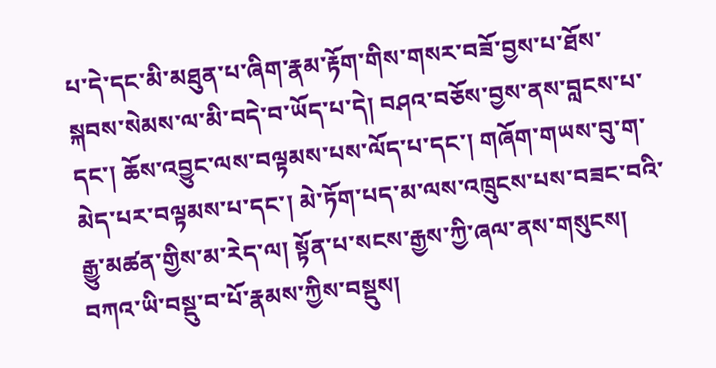པ་དེ་དང་མི་མཐུན་པ་ཞིག་རྣམ་རྟོག་གིས་གསར་བཟོ་བྱས་པ་ཐོས་སྐབས་སེམས་ལ་མི་བདེ་བ་ཡོད་པ་དེ། བཤའ་བཅོས་བྱས་ནས་བླངས་པ་དང་། ཆོས་འབྱུང་ལས་བལྟམས་པས་ལོད་པ་དང་། གཞོག་གཡས་བུ་ག་མེད་པར་བལྟམས་པ་དང་། མེ་ཏོག་པད་མ་ལས་འཁྲུངས་པས་བཟང་བའི་རྒྱུ་མཚན་གྱིས་མ་རེད་ལ། སྟོན་པ་སངས་རྒྱས་ཀྱི་ཞལ་ནས་གསུངས། བཀའ་ཡི་བསྡུ་བ་པོ་རྣམས་ཀྱིས་བསྡུས།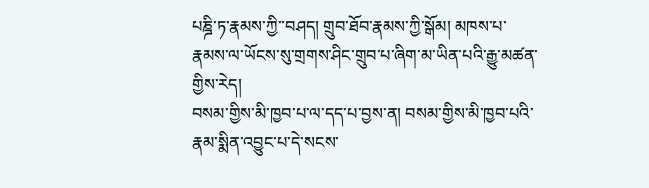པཎྜི་ཏ་རྣམས་ཀྱི་་བཤད། གྲུབ་ཐོབ་རྣམས་ཀྱི་སྒོམ། མཁས་པ་རྣམས་ལ་ཡོངས་སུ་གྲགས་ཤིང་གྲུབ་པ་ཞིག་མ་ཡིན་པའི་རྒྱུ་མཚན་གྱིས་རེད།
བསམ་གྱིས་མི་ཁྱབ་པ་ལ་དད་པ་བྱས་ན། བསམ་གྱིས་མི་ཁྱབ་པའི་རྣམ་སྨིན་འབྱུང་པ་དེ་སངས་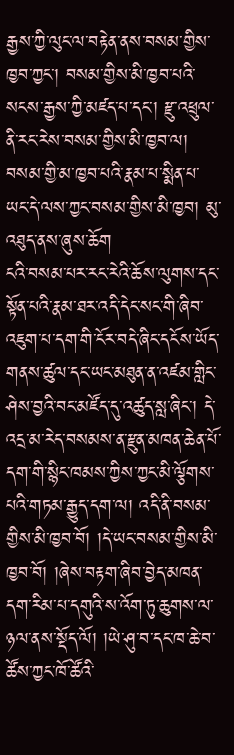རྒྱས་ཀྱི་ལུང་ལ་བརྟེན་ནས་བསམ་གྱིས་ཁྱབ་ཀྱང་། བསམ་གྱིས་མི་ཁྱབ་པའི་སངས་རྒྱས་ཀྱི་མཛད་པ་དང་། རྫུ་འཕྲུལ་ནི་རང་རེས་བསམ་གྱིས་མི་ཁྱབ་ལ། བསམ་གྱི་མ་ཁྱབ་པའི་རྣམ་པ་སྨིན་པ་ཡང་དེ་ལས་ཀྱང་བསམ་གྱིས་མི་ཁྱབ། མུ་འཐུད་ནས་ཞུས་ཆོག
ངའི་བསམ་པར་རང་རེའི་ཆོས་ལུགས་དང་སྟོན་པའི་རྣམ་ཐར་འདི་དེང་སང་གི་ཞིབ་འཇུག་པ་དག་གི་ངོར་བདེ་ཞིང་དངོས་ཡོད་གནས་ཚུལ་དང་ཡང་མཐུན་ན་འཛམ་གླིང་ཤེས་བྱའི་བང་མཛོད་དུ་འཚུད་སླ་ཞིང་། དེ་འདྲ་མ་རེད་བསམས་ན་རྫུན་མཁན་ཆེན་པོ་དག་གི་སྙིང་ཁམས་ཀྱིས་ཀྱང་མི་ལྕོགས་པའི་གཏམ་རྒྱུད་དག་ལ། འདི་ནི་བསམ་གྱིས་མི་ཁྱབ་བོ། །དེ་ཡང་བསམ་གྱིས་མི་ཁྱབ་བོ། །ཞེས་བརྟག་ཞིབ་བྱེད་མཁན་དག་རིམ་པ་དགུའི་ས་འོག་ཏུ་ཆུགས་ལ་ཉལ་ནས་སྡོད་ལོ། །ཡེ་ཤུ་བ་དང་ཁ་ཆེ་བ་ཚོས་ཀྱང་ཁོ་ཚོའི་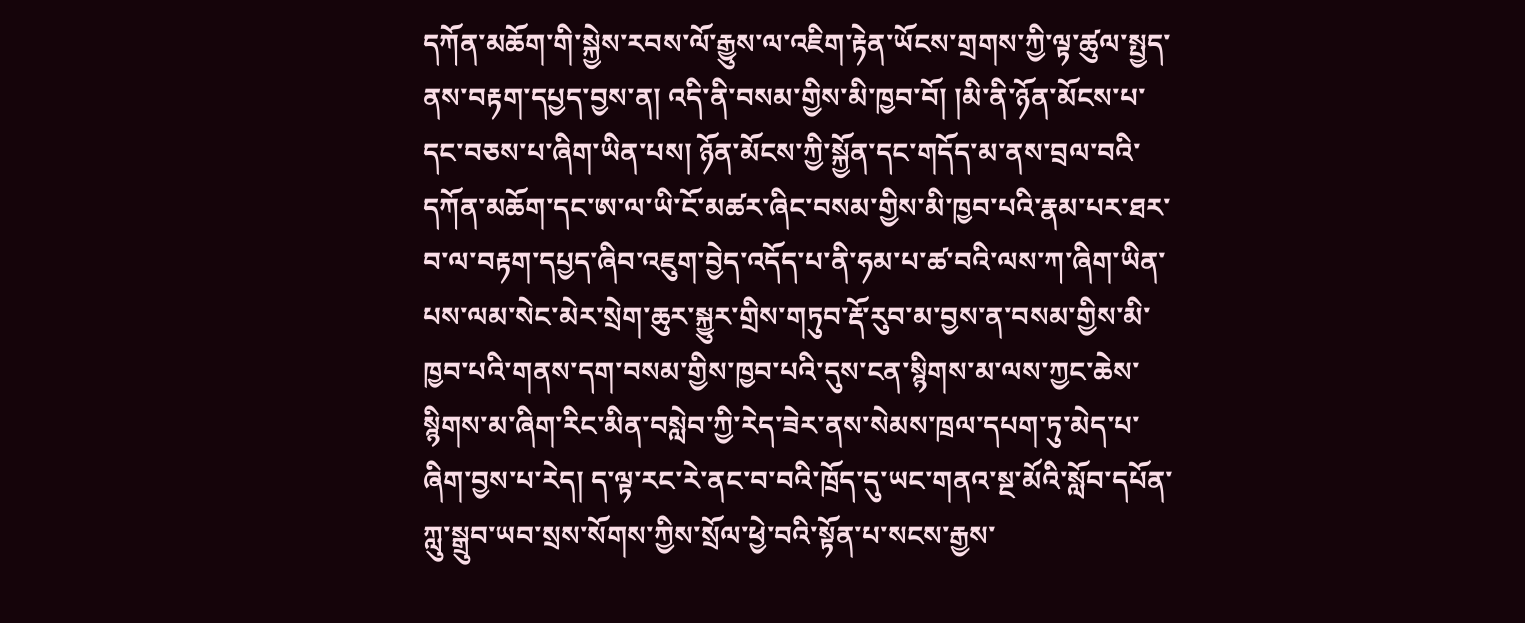དཀོན་མཆོག་གི་སྐྱེས་རབས་ལོ་རྒྱུས་ལ་འཇིག་རྟེན་ཡོངས་གྲགས་ཀྱི་ལྟ་ཚུལ་སྤྱད་ནས་བརྟག་དཔྱད་བྱས་ན། འདི་ནི་བསམ་གྱིས་མི་ཁྱབ་བོ། །མི་ནི་ཉོན་མོངས་པ་དང་བཅས་པ་ཞིག་ཡིན་པས། ཉོན་མོངས་ཀྱི་སྐྱོན་དང་གདོད་མ་ནས་བྲལ་བའི་དཀོན་མཆོག་དང་ཨ་ལ་ཡི་ངོ་མཚར་ཞིང་བསམ་གྱིས་མི་ཁྱབ་པའི་རྣམ་པར་ཐར་བ་ལ་བརྟག་དཔྱད་ཞིབ་འཇུག་བྱེད་འདོད་པ་ནི་ཧམ་པ་ཚ་བའི་ལས་ཀ་ཞིག་ཡིན་པས་ལམ་སེང་མེར་སྲེག་ཆུར་སྐྱུར་གྲིས་གཏུབ་རྡོ་རུབ་མ་བྱས་ན་བསམ་གྱིས་མི་ཁྱབ་པའི་གནས་དག་བསམ་གྱིས་ཁྱབ་པའི་དུས་ངན་སྙིགས་མ་ལས་ཀྱང་ཆེས་སྙིགས་མ་ཞིག་རིང་མིན་བསླེབ་ཀྱི་རེད་ཟེར་ནས་སེམས་ཁྲལ་དཔག་ཏུ་མེད་པ་ཞིག་བྱས་པ་རེད། ད་ལྟ་རང་རེ་ནང་བ་བའི་ཁྲོད་དུ་ཡང་གནའ་སྔ་མོའི་སློབ་དཔོན་ཀླུ་སྒྲུབ་ཡབ་སྲས་སོགས་ཀྱིས་སྲོལ་ཕྱེ་བའི་སྟོན་པ་སངས་རྒྱས་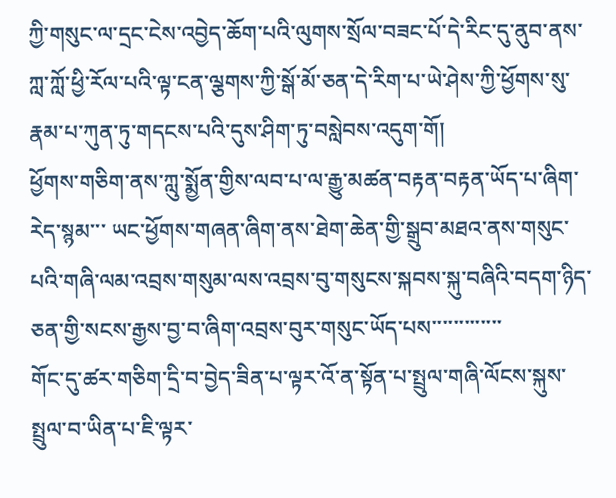ཀྱི་གསུང་ལ་དྲང་ངེས་འབྱེད་ཆོག་པའི་ལུགས་སྲོལ་བཟང་པོ་དེ་རིང་དུ་ནུབ་ནས་ཀླ་ཀློ་ཕྱི་རོལ་པའི་ལྟ་ངན་ལྕགས་ཀྱི་སྒོ་མོ་ཅན་དེ་རིག་པ་ཡེ་ཤེས་ཀྱི་ཕྱོགས་སུ་རྣམ་པ་ཀུན་ཏུ་གདངས་པའི་དུས་ཤིག་ཏུ་བསླེབས་འདུག་གོ།
ཕྱོགས་གཅིག་ནས་ཀླུ་སྨྱོན་གྱིས་ལབ་པ་ལ་རྒྱུ་མཚན་བརྟན་བརྟན་ཡོད་པ་ཞིག་རེད་སྙམ་་་ ཡང་ཕྱོགས་གཞན་ཞིག་ནས་ཐེག་ཆེན་གྱི་སྒྲུབ་མཐའ་ནས་གསུང་པའི་གཞི་ལམ་འབྲས་གསུམ་ལས་འབྲས་བུ་གསུངས་སྐབས་སྐུ་བཞིའི་བདག་ཉིད་ཅན་གྱི་སངས་རྒྱས་བྱ་བ་ཞིག་འབྲས་བུར་གསུང་ཡོད་པས་་་་་་་་་་་་་
གོང་དུ་ཚར་གཅིག་དྲི་བ་བྱེད་ཟིན་པ་ལྟར་འོ་ན་སྟོན་པ་སྤྲུལ་གཞི་ལོངས་སྐུས་སྤྲུལ་བ་ཡིན་པ་ཇི་ལྟར་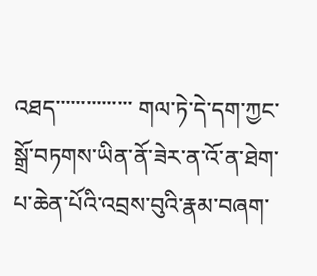འཐད་་་་་་་་་་་་་་་ གལ་ཏེ་དེ་དག་ཀྱང་སྒྲོ་བཏགས་ཡིན་ནོ་ཟེར་ན་འོ་ན་ཐེག་པ་ཆེན་པོའི་འབྲས་བུའི་རྣམ་བཞག་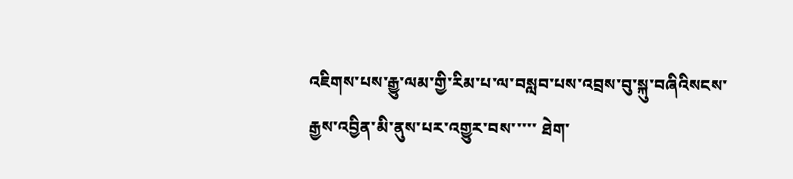འཇིགས་པས་རྒྱུ་ལམ་གྱི་རིམ་པ་ལ་བསླབ་པས་འབྲས་བུ་སྐུ་བཞིའིསངས་རྒྱས་འབྱིན་མི་ནུས་པར་འགྱུར་བས་་་་་ ཐེག་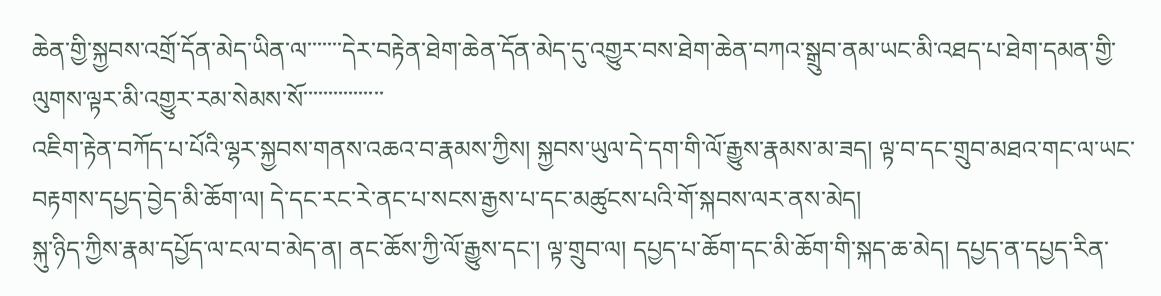ཆེན་གྱི་སྐྱབས་འགྲོ་དོན་མེད་ཡིན་ལ་་་་་་་དེར་བརྟེན་ཐེག་ཆེན་དོན་མེད་དུ་འགྱུར་བས་ཐེག་ཆེན་བཀའ་སྒྲུབ་ནམ་ཡང་མི་འཐད་པ་ཐེག་དམན་གྱི་ལུགས་ལྟར་མི་འགྱུར་རམ་སེམས་སོ་་་་་་་་་་་་་་་་
འཇིག་རྟེན་བཀོད་པ་པོའི་ལྷར་སྐྱབས་གནས་འཆའ་བ་རྣམས་ཀྱིས། སྐྱབས་ཡུལ་དེ་དག་གི་ལོ་རྒྱུས་རྣམས་མ་ཟད། ལྟ་བ་དང་གྲུབ་མཐའ་གང་ལ་ཡང་བརྟགས་དཔྱད་བྱེད་མི་ཆོག་ལ། དེ་དང་རང་རེ་ནང་པ་སངས་རྒྱས་པ་དང་མཚུངས་པའི་གོ་སྐབས་ལར་ནས་མེད།
སྐུ་ཉིད་ཀྱིས་རྣམ་དཔྱོད་ལ་ངལ་བ་མེད་ན། ནང་ཆོས་ཀྱི་ལོ་རྒྱུས་དང་། ལྟ་གྲུབ་ལ། དཔྱད་པ་ཆོག་དང་མི་ཆོག་གི་སྐད་ཆ་མེད། དཔྱད་ན་དཔྱད་རིན་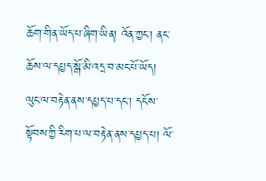ཆོག་གིན་ཡོད་པ་ཞིག་ཡིན། འོན་ཀྱང་། ནང་ཆོས་ལ་དཔྱད་སྒོ་མི་འདྲ་བ་མང་པོ་ཡོད།
ལུང་ལ་བརྟེན་ནས་དཔྱད་པ་དང་། དངོས་སྟོབས་ཀྱི་རིག་པ་ལ་བརྟེན་ནས་དཔྱད་པ། ལོ་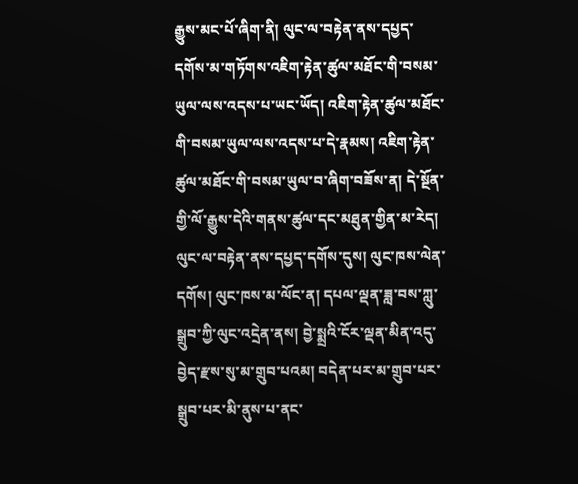རྒྱུས་མང་པོ་ཞིག་ནི། ལུང་ལ་བརྟེན་ནས་དཔྱད་དགོས་མ་གཏོགས་འཇིག་རྟེན་ཚུལ་མཐོང་གི་བསམ་ཡུལ་ལས་འདས་པ་ཡང་ཡོད། འཇིག་རྟེན་ཚུལ་མཐོང་གི་བསམ་ཡུལ་ལས་འདས་པ་དེ་རྣམས། འཇིག་རྟེན་ཚུལ་མཐོང་གི་བསམ་ཡུལ་བ་ཞིག་བཟོས་ན། དེ་སྔོན་གྱི་ལོ་རྒྱུས་དེའི་གནས་ཚུལ་དང་མཐུན་གྱིན་མ་རེད།
ལུང་ལ་བརྟེན་ནས་དཔྱད་དགོས་དུས། ལུང་ཁས་ལེན་དགོས། ལུང་ཁས་མ་ལོང་ན། དཔལ་ལྡན་ཟླ་བས་ཀླུ་སྒྲུབ་ཀྱི་ལུང་འདྲེན་ནས། བྱེ་སྨྲའི་ངོར་ལྡན་མིན་འདུ་བྱེད་རྫས་སུ་མ་གྲུབ་པའམ། བདེན་པར་མ་གྲུབ་པར་སྒྲུབ་པར་མི་ནུས་པ་ནང་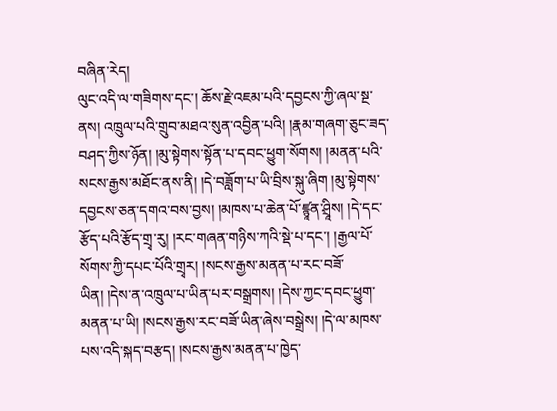བཞིན་རེད།
ལུང་འདི་ལ་གཟིགས་དང་། ཆོས་རྗེ་འཇམ་པའི་དབྱངས་ཀྱི་ཞལ་སྔ་ནས། འཁྲུལ་པའི་གྲུབ་མཐའ་སུན་འབྱིན་པའི། །རྣམ་གཞག་ཅུང་ཟད་བཤད་ཀྱིས་ཉོན། །མུ་སྟེགས་སྟོན་པ་དབང་ཕྱུག་སོགས། །མནན་པའི་སངས་རྒྱས་མཐོང་ནས་ནི། །དེ་བཟློག་པ་ཡི་བྲིས་སྐུ་ཞིག །མུ་སྟེགས་དབྱངས་ཅན་དགའ་བས་བྱས། །མཁས་པ་ཆེན་པོ་ཛྙཱན་ཤྲཱིས། །དེ་དང་རྩོད་པའི་རྩོད་གྲྭ་རུ། །རང་གཞན་གཉིས་ཀའི་སྡེ་པ་དང་། །རྒྱལ་པོ་སོགས་ཀྱི་དཔང་པོའི་གྲྭར། །སངས་རྒྱས་མནན་པ་རང་བཟོ་ཡིན། །དེས་ན་འཁྲུལ་པ་ཡིན་པར་བསྒྲགས། །དེས་ཀྱང་དབང་ཕྱུག་མནན་པ་ཡི། །སངས་རྒྱས་རང་བཟོ་ཡིན་ཞེས་བསྒྲེས། །དེ་ལ་མཁས་པས་འདི་སྐད་བརྩད། །སངས་རྒྱས་མནན་པ་ཁྱེད་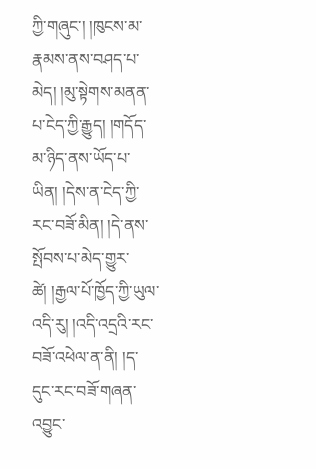ཀྱི་གཞུང་། །ཁུངས་མ་རྣམས་ནས་བཤད་པ་མེད། །མུ་སྟེགས་མནན་པ་ངེད་ཀྱི་རྒྱུད། །གདོད་མ་ཉིད་ནས་ཡོད་པ་ཡིན། །དེས་ན་ངེད་ཀྱི་རང་བཟོ་མིན། །དེ་ནས་སྤོབས་པ་མེད་གྱུར་ཚེ། །རྒྱལ་པོ་ཁྱོད་ཀྱི་ཡུལ་འདི་རུ། །འདི་འདྲའི་རང་བཟོ་འཕེལ་ན་ནི། །ད་དུང་རང་བཟོ་གཞན་འབྱུང་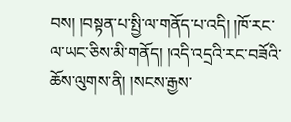བས། །བསྟན་པ་སྤྱི་ལ་གནོད་པ་འདི། །ཁོ་རང་ལ་ཡང་ཅིས་མི་གནོད། །འདི་འདྲའི་རང་བཟོའི་ཆོས་ལུགས་ནི། །སངས་རྒྱས་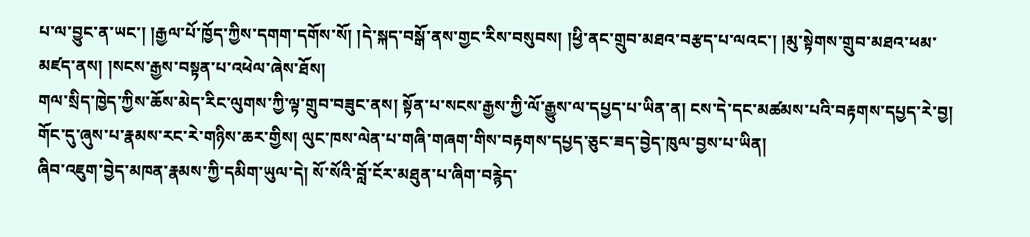པ་ལ་བྱུང་ན་ཡང་། །རྒྱལ་པོ་ཁྱོད་ཀྱིས་དགག་དགོས་སོ། །དེ་སྐད་བསྒོ་ནས་གྱང་རིས་བསུབས། །ཕྱི་ནང་གྲུབ་མཐའ་བརྩད་པ་ལའང་། །མུ་སྟེགས་གྲུབ་མཐའ་ཕམ་མཛད་ནས། །སངས་རྒྱས་བསྟན་པ་འཕེལ་ཞེས་ཐོས།
གལ་སྲིད་ཁྱེད་ཀྱིས་ཆོས་མེད་རིང་ལུགས་ཀྱི་ལྟ་གྲུབ་བཟུང་ནས། སྟོན་པ་སངས་རྒྱས་ཀྱི་ལོ་རྒྱུས་ལ་དཔྱད་པ་ཡིན་ན། ངས་དེ་དང་མཚམས་པའི་བརྟགས་དཔྱད་རེ་བྱ། གོང་དུ་ཞུས་པ་རྣམས་རང་རེ་གཉིས་ཆར་གྱིས། ལུང་ཁས་ལེན་པ་གཞི་གཞག་གིས་བརྟགས་དཔྱད་ཅུང་ཟད་བྱེད་ཁུལ་བྱས་པ་ཡིན།
ཞིབ་འཇུག་བྱེད་མཁན་རྣམས་ཀྱི་དམིག་ཡུལ་དེ། སོ་སོའི་བློ་ངོར་མཐུན་པ་ཞིག་བརྙེད་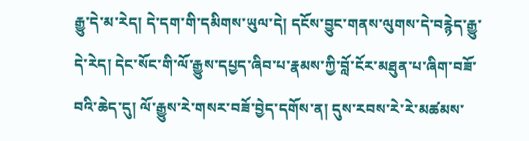རྒྱུ་དེ་མ་རེད། དེ་དག་གི་དམིགས་ཡུལ་དེ། དངོས་བྱུང་གནས་ལུགས་དེ་བརྙེད་རྒྱུ་དེ་རེད། དེང་སོང་གི་ལོ་རྒྱུས་དཔྱད་ཞིབ་པ་རྣམས་ཀྱི་བློ་ངོར་མཐུན་པ་ཞིག་བཟོ་བའི་ཆེད་དུ། ལོ་རྒྱུས་རེ་གསར་བཟོ་བྱེད་དགོས་ན། དུས་རབས་རེ་རེ་མཚམས་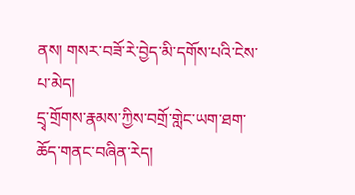ནས། གསར་བཟོ་རེ་བྱེད་མི་དགོས་པའི་ངེས་པ་མེད།
དྲྭ་གྲོགས་རྣམས་ཀྱིས་བགྲོ་གླེང་ཡག་ཐག་ཆོད་གནང་བཞིན་རེད།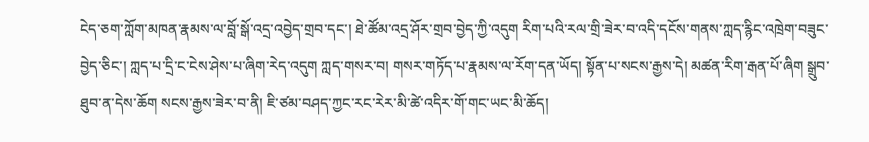ངེད་ཅག་ཀློག་མཁན་རྣམས་ལ་བློ་སྒོ་འདྲ་འབྱེད་གྲབ་དང་། ཐེ་ཚོམ་འདྲ་ཤོར་གྲབ་བྱེད་ཀྱི་འདུག རིག་པའི་རལ་གྲི་ཟེར་བ་འདི་དངོས་གནས་ཀླད་རྙིང་འཁྲེག་བཟུང་བྱེད་ཅིང་། ཀླད་པ་དྲི་ང་ངེས་ཤེས་པ་ཞིག་རེད་འདུག ཀླད་གསར་བ། གསར་གཏོད་པ་རྣམས་ལ་རོག་དན་ཡོད། སྟོན་པ་སངས་རྒྱས་དེ། མཚན་རིག་རྒན་པོ་ཞིག སྒྲུབ་ཐུབ་ན་དེས་ཆོག སངས་རྒྱས་ཟེར་བ་ནི། ཇི་ཙམ་བཤད་ཀྱང་རང་རེར་མི་ཚེ་འདིར་གོ་གང་ཡང་མི་ཆོད།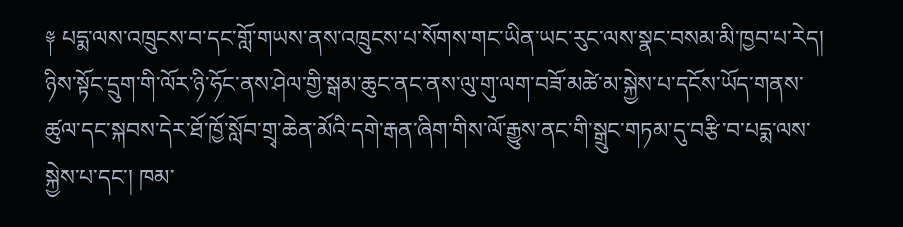༈ པདྨ་ལས་འཁྲུངས་བ་དང་གློ་གཡས་ནས་འཁྲུངས་པ་སོགས་གང་ཡིན་ཡང་རུང་ལས་སྣང་བསམ་མི་ཁྱབ་པ་རེད། ཉིས་སྟོང་དྲུག་གི་ལོར་ཉི་ཧོང་ནས་ཤེལ་གྱི་སྒམ་ཆུང་ནང་ནས་ལུ་གུ་ལག་བཟོ་མཚེ་མ་སྐྱེས་པ་དངོས་ཡོད་གནས་ཚུལ་དང་སྐབས་དེར་ཐོ་ཁྱོ་སློབ་གྲྭ་ཆེན་མོའི་དགེ་རྒན་ཞིག་གིས་ལོ་རྒྱུས་ནང་གི་སྒྲུང་གཏམ་དུ་བརྩི་བ་པདྨ་ལས་སྐྱེས་པ་དང་། ཁམ་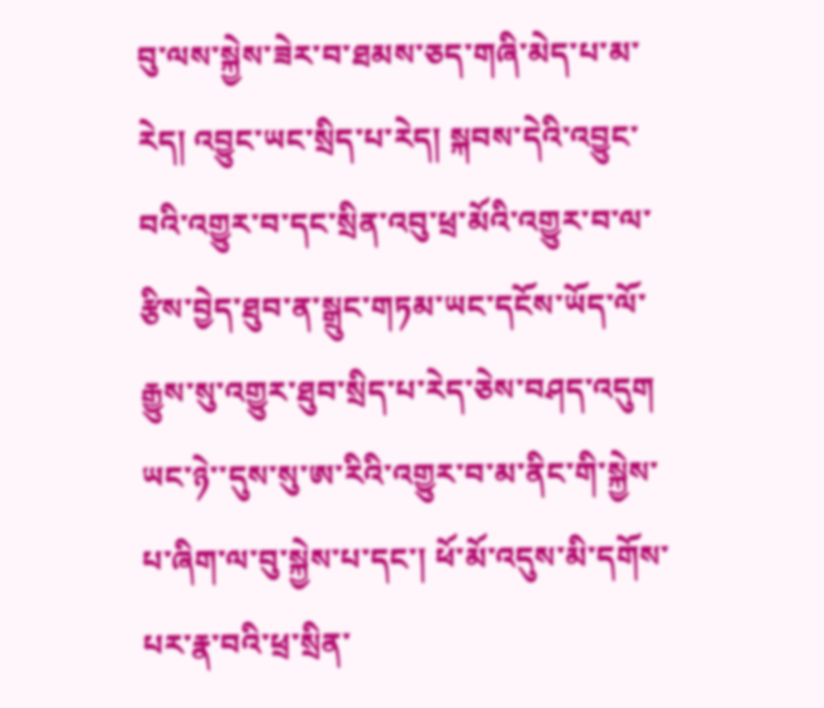བུ་ལས་སྐྱེས་ཟེར་བ་ཐམས་ཅད་གཞི་མེད་པ་མ་རེད། འབྱུང་ཡང་སྲིད་པ་རེད། སྐབས་དེའི་འབྱུང་བའི་འགྱུར་བ་དང་སྲིན་འབུ་ཕྲ་མོའི་འགྱུར་བ་ལ་རྩིས་བྱེད་ཐུབ་ན་སྒྲུང་གཏམ་ཡང་དངོས་ཡོད་ལོ་རྒྱུས་སུ་འགྱུར་ཐུབ་སྲིད་པ་རེད་ཅེས་བཤད་འདུག ཡང་ཉེ་་དུས་སུ་ཨ་རིའི་འགྱུར་བ་མ་ནིང་གི་སྐྱེས་པ་ཞིག་ལ་བུ་སྐྱེས་པ་དང་། ཕོ་མོ་འདུས་མི་དགོས་པར་རྣ་བའི་ཕྲ་སྲིན་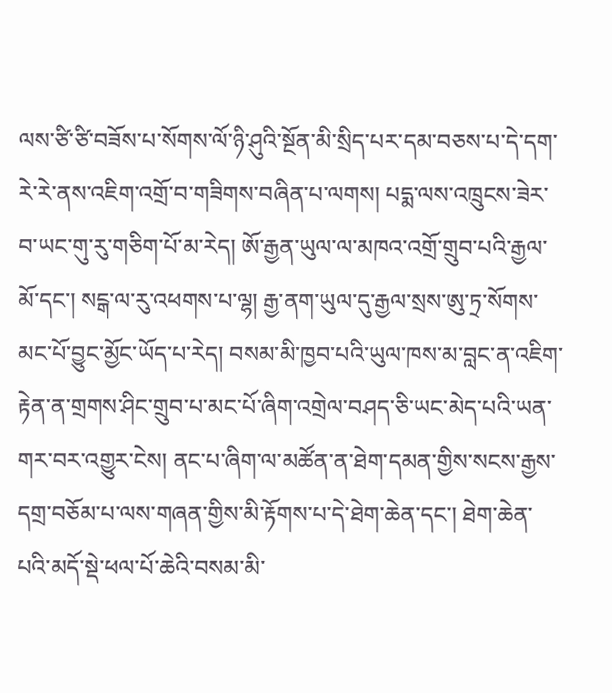ལས་ཙི་ཙི་བཟོས་པ་སོགས་ལོ་ཉི་ཤུའི་སྔོན་མི་སྲིད་པར་དམ་བཅས་པ་དེ་དག་རེ་རེ་ནས་འཇིག་འགྲོ་བ་གཟིགས་བཞིན་པ་ལགས། པདྨ་ལས་འཁྲུངས་ཟེར་བ་ཡང་གུ་རུ་གཅིག་པོ་མ་རེད། ཨོ་རྒྱན་ཡུལ་ལ་མཁའ་འགྲོ་གྲུབ་པའི་རྒྱལ་མོ་དང་། སངྒ་ལ་རུ་འཕགས་པ་ལྷ། རྒྱ་ནག་ཡུལ་དུ་རྒྱལ་སྲས་ཨུ་ཏྲ་སོགས་མང་པོ་བྱུང་མྱོང་ཡོད་པ་རེད། བསམ་མི་ཁྱབ་པའི་ཡུལ་ཁས་མ་བླང་ན་འཇིག་རྟེན་ན་གྲགས་ཤིང་གྲུབ་པ་མང་པོ་ཞིག་འགྲེལ་བཤད་ཅི་ཡང་མེད་པའི་ཡན་གར་བར་འགྱུར་ངེས། ནང་པ་ཞིག་ལ་མཚོན་ན་ཐེག་དམན་གྱིས་སངས་རྒྱས་དགྲ་བཅོམ་པ་ལས་གཞན་གྱིས་མི་རྟོགས་པ་དེ་ཐེག་ཆེན་དང་། ཐེག་ཆེན་པའི་མདོ་སྡེ་ཕལ་པོ་ཆེའི་བསམ་མི་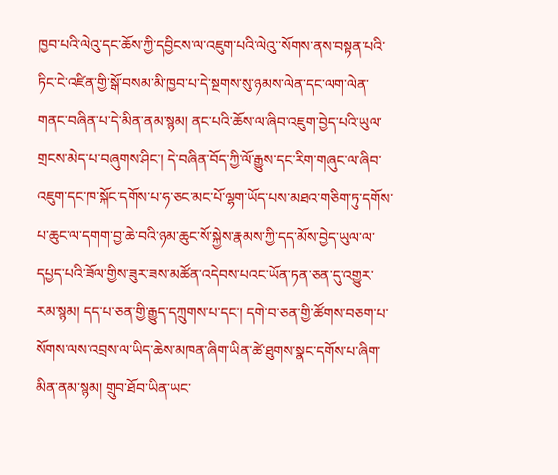ཁྱབ་པའི་ལེའུ་དང་ཆོས་ཀྱི་དབྱིངས་ལ་འཇུག་པའི་ལེའུ་་སོགས་ནས་བསྟན་པའི་ཏིང་ངེ་འཛིན་གྱི་སྒོ་བསམ་མི་ཁྱབ་པ་དེ་སྔགས་སུ་ཉམས་ལེན་དང་ལག་ལེན་གནང་བཞིན་པ་དེ་མིན་ནམ་སྙམ། ནང་པའི་ཆོས་ལ་ཞིབ་འཇུག་བྱེད་པའི་ཡུལ་གྲངས་མེད་པ་བཞུགས་ཤིང་། དེ་བཞིན་བོད་ཀྱི་ལོ་རྒྱུས་དང་རིག་གཞུང་ལ་ཞིབ་འཇུག་དང་ཁ་སྐོང་དགོས་པ་ཧ་ཅང་མང་པོ་ལྷག་ཡོད་པས་མཐའ་གཅིག་ཏུ་དགོས་པ་ཆུང་ལ་དགག་བྱ་ཆེ་བའི་ཉམ་ཆུང་སོ་སྐྱེས་རྣམས་ཀྱི་དད་མོས་བྱེད་ཡུལ་ལ་དཔྱད་པའི་ཟོལ་གྱིས་ཟུར་ཟས་མཚོན་འདེབས་པའང་ཡོན་ཏན་ཅན་དུ་འགྱུར་རམ་སྙམ། དད་པ་ཅན་གྱི་རྒྱུད་དཀྲུགས་པ་དང་། དགེ་བ་ཅན་གྱི་ཚོགས་བཅག་པ་སོགས་ལས་འབྲས་ལ་ཡིད་ཆེས་མཁན་ཞིག་ཡིན་ཚེ་ཐུགས་སྣང་དགོས་པ་ཞིག་མིན་ནམ་སྙམ། གྲུབ་ཐོབ་ཡིན་ཡང་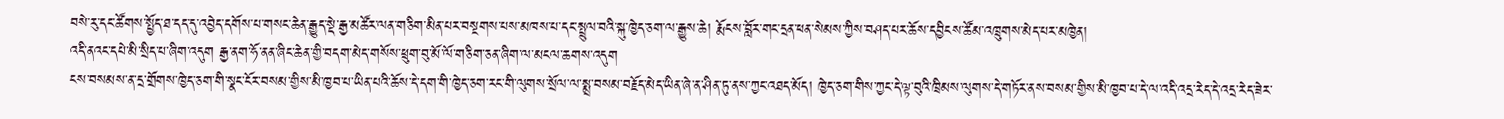བསེ་རུ་དང་ཚོགས་སྤྱོད་ཐ་དད་དུ་འབྱེད་དགོས་པ་གསང་ཆེན་རྒྱུད་སྡེ་རྒྱ་མཚོར་ལན་གཅིག་མིན་པར་བསྔགས་པས་མཁས་པ་དང་སྤྲུལ་བའི་སྐུ་ཁྱེད་ཅག་ལ་རྒྱུས་ཆེ། རྨོངས་བློར་གང་དྲན་ཕན་སེམས་ཀྱིས་བཤད་པར་ཆོས་དབྱིངས་ཚོམ་འཁྲུགས་མེད་པར་མཁྱེན།
འདི་ནའང་དཔེ་མི་སྲིད་པ་ཞིག་འདུག རྒྱ་ནག་ཧོ་ནན་ཞིང་ཆེན་གྱི་བདག་མེད་གསོས་ཕྲུག་བུ་མོ་ལོ་གཅིག་ཅན་ཞིག་ལ་མངལ་ཆགས་འདུག
ངས་བསམས་ན་དྲ་གྲོགས་ཁྱེད་ཅག་གི་སྣང་ངོར་བསམ་གྱིས་མི་ཁྱབ་པ་ཡིན་པའི་ཆོས་དེ་དག་གི་ཁྱེད་ཅག་རང་གི་ལུགས་སྲོལ་ལ་སྨྲ་བསམ་བརྗོད་མེད་ཡིན་ཞེ་ན་ཤིན་ཏུ་ནས་ཀྱང་འཐད་མོད། ཁྱེད་ཅག་གིས་ཀྱང་དེ་ལྟ་བུའི་ཁྲིམས་ལུགས་དེ་གཏོར་ནས་བསམ་གྱིས་མི་ཁྱབ་པ་དེ་ལ་འདི་འདྲ་རེད་དེ་འདྲ་རེད་ཟེར་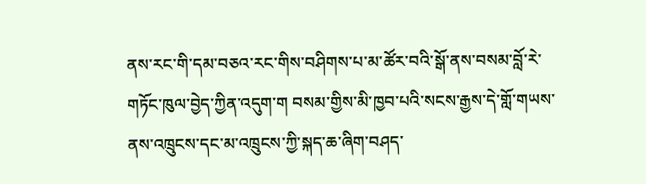ནས་རང་གི་དམ་བཅའ་རང་གིས་བཤིགས་པ་མ་ཚོར་བའི་སྒོ་ནས་བསམ་བློ་རེ་གཏོང་ཁུལ་བྱེད་ཀྱིན་འདུག་ག བསམ་གྱིས་མི་ཁྱབ་པའི་སངས་རྒྱས་དེ་གློ་གཡས་ནས་འཁྲུངས་དང་མ་འཁྲུངས་ཀྱི་སྐད་ཆ་ཞིག་བཤད་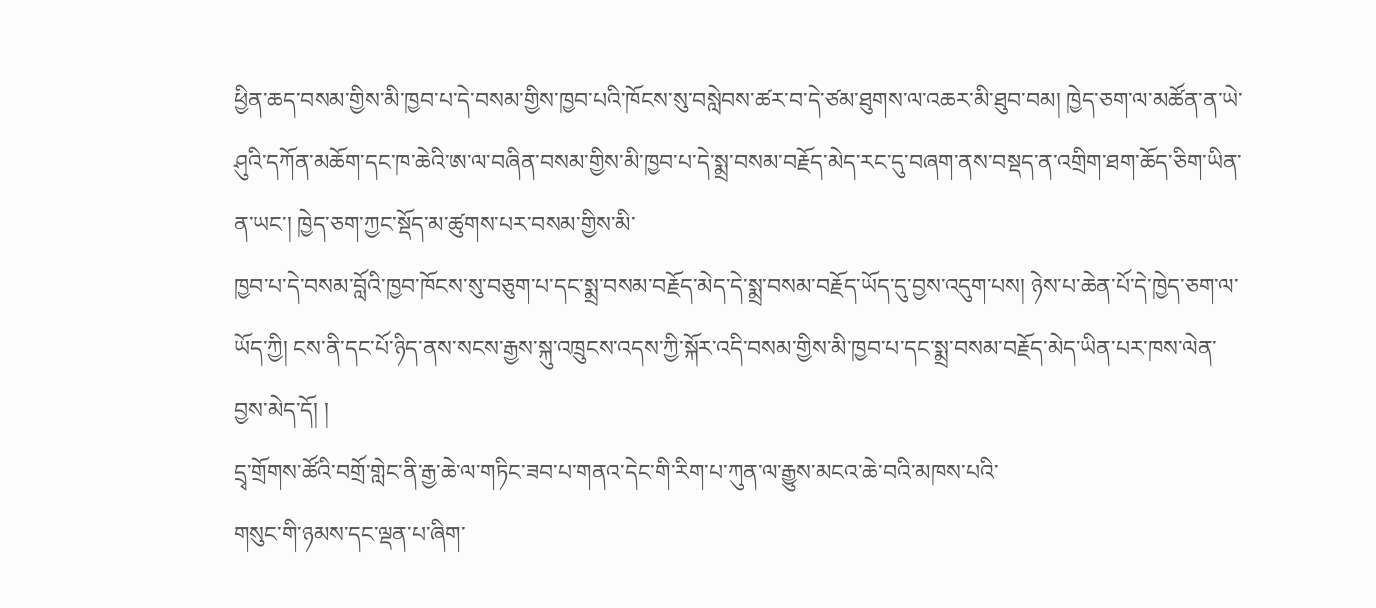ཕྱིན་ཆད་བསམ་གྱིས་མི་ཁྱབ་པ་དེ་བསམ་གྱིས་ཁྱབ་པའི་ཁོངས་སུ་བསླེབས་ཚར་བ་དེ་ཙམ་ཐུགས་ལ་འཆར་མི་ཐུབ་བམ། ཁྱེད་ཅག་ལ་མཚོན་ན་ཡེ་ཤུའི་དཀོན་མཆོག་དང་ཁ་ཆེའི་ཨ་ལ་བཞིན་བསམ་གྱིས་མི་ཁྱབ་པ་དེ་སྨྲ་བསམ་བརྗོད་མེད་རང་དུ་བཞག་ནས་བསྡད་ན་འགྲིག་ཐག་ཆོད་ཅིག་ཡིན་ན་ཡང་། ཁྱེད་ཅག་ཀྱང་སྡོད་མ་ཚུགས་པར་བསམ་གྱིས་མི་
ཁྱབ་པ་དེ་བསམ་བློའི་ཁྱབ་ཁོངས་སུ་བཅུག་པ་དང་སྨྲ་བསམ་བརྗོད་མེད་དེ་སྨྲ་བསམ་བརྗོད་ཡོད་དུ་བྱས་འདུག་པས། ཉེས་པ་ཆེན་པོ་དེ་ཁྱེད་ཅག་ལ་ཡོད་ཀྱི། ངས་ནི་དང་པོ་ཉིད་ནས་སངས་རྒྱས་སྐུ་འཁྲུངས་འདས་ཀྱི་སྐོར་འདི་བསམ་གྱིས་མི་ཁྱབ་པ་དང་སྨྲ་བསམ་བརྗོད་མེད་ཡིན་པར་ཁས་ལེན་བྱས་མེད་དོ། །
དྲྭ་གྲོགས་ཚོའི་བགྲོ་གླེང་ནི་རྒྱ་ཆེ་ལ་གཏིང་ཟབ་པ་གནའ་དེང་གི་རིག་པ་ཀུན་ལ་རྒྱུས་མངའ་ཆེ་བའི་མཁས་པའི་
གསུང་གི་ཉམས་དང་ལྡན་པ་ཞིག་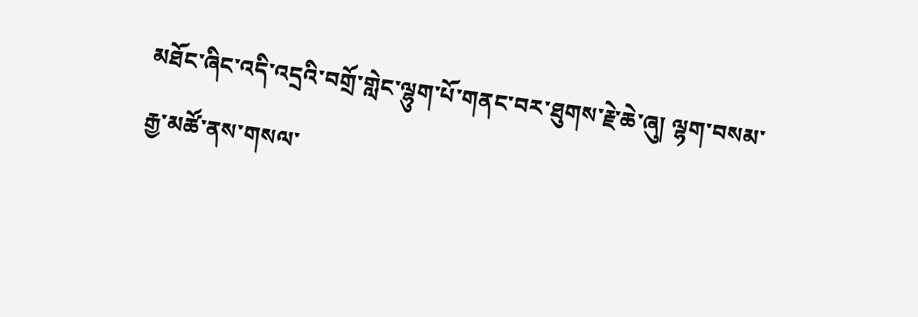མཐོང་ཞིང་འདི་འདྲའི་བགྲོ་གླེང་ལྷུག་པོ་གནང་བར་ཐུགས་རྗེ་ཆེ་ཞུ། ལྷག་བསམ་
རྒྱ་མཚོ་ནས་གསལ་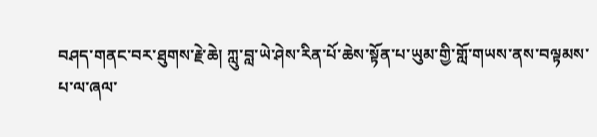བཤད་གནང་བར་ཐུགས་རྗེ་ཆེ། ཀླུ་བླ་ཡེ་ཤེས་རིན་པོ་ཆེས་སྟོན་པ་ཡུམ་གྱི་གློ་གཡས་ནས་བལྟམས་
པ་ལ་ཞལ་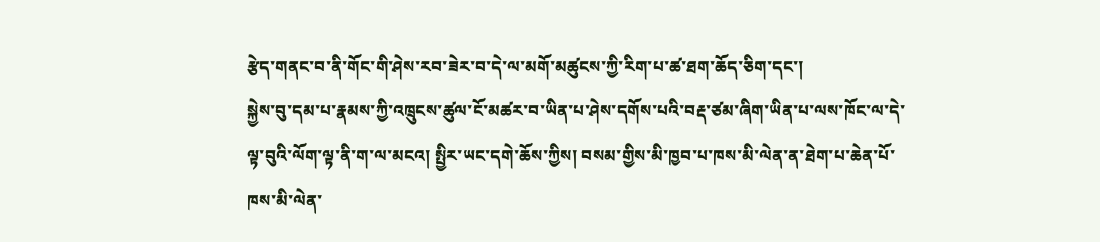རྩེད་གནང་བ་ནི་གོང་གི་ཤེས་རབ་ཟེར་བ་དེ་ལ་མགོ་མཚུངས་ཀྱི་རིག་པ་ཚ་ཐག་ཆོད་ཅིག་དང་།
སྐྱེས་བུ་དམ་པ་རྣམས་ཀྱི་འཁྲུངས་ཚུལ་ངོ་མཚར་བ་ཡིན་པ་ཤེས་དགོས་པའི་བརྡ་ཙམ་ཞིག་ཡིན་པ་ལས་ཁོང་ལ་དེ་
ལྟ་བུའི་ལོག་ལྟ་ནི་ག་ལ་མངའ། སྤྱིར་ཡང་དགེ་ཆོས་ཀྱིས། བསམ་གྱིས་མི་ཁྱབ་པ་ཁས་མི་ལེན་ན་ཐེག་པ་ཆེན་པོ་
ཁས་མི་ལེན་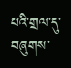པའི་གྲལ་དུ་བཞུགས་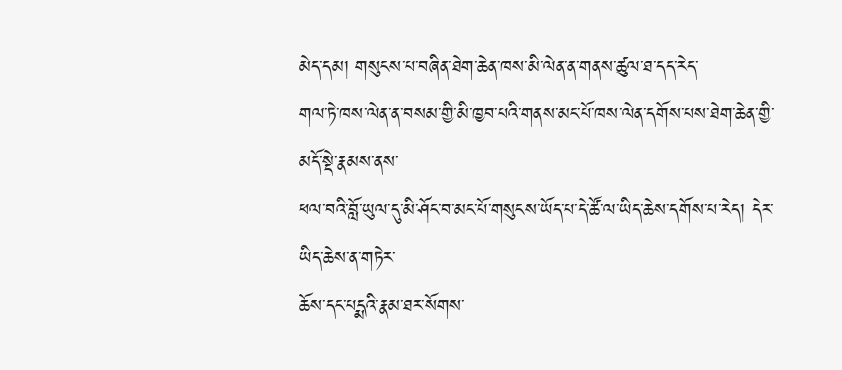མེད་དམ། གསུངས་པ་བཞིན་ཐེག་ཆེན་ཁས་མི་ལེན་ན་གནས་ཚུལ་ཐ་དད་རེད་
གལ་ཏེ་ཁས་ལེན་ན་བསམ་གྱི་མི་ཁྱབ་པའི་གནས་མང་པོ་ཁས་ལེན་དགོས་པས་ཐེག་ཆེན་གྱི་མདོ་སྡེ་རྣམས་ནས་
ཕལ་བའི་བློ་ཡུལ་དུ་མི་ཤོང་བ་མང་པོ་གསུངས་ཡོད་པ་དེ་ཚོ་ལ་ཡིད་ཆེས་དགོས་པ་རེད། དེར་ཡིད་ཆེས་ན་གཏེར་
ཆོས་དང་པདྨའི་རྣམ་ཐར་སོགས་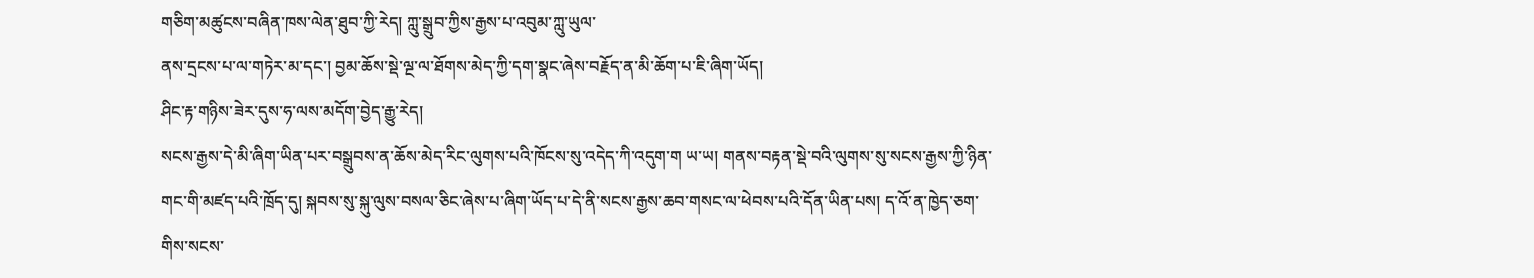གཅིག་མཚུངས་བཞིན་ཁས་ལེན་ཐུབ་ཀྱི་རེད། ཀླུ་སྒྲུབ་ཀྱིས་རྒྱས་པ་འབུམ་ཀླུ་ཡུལ་
ནས་དྲངས་པ་ལ་གཏེར་མ་དང་། བྱམ་ཆོས་སྡེ་ལྔ་ལ་ཐོགས་མེད་ཀྱི་དག་སྣང་ཞེས་བརྗོད་ན་མི་ཆོག་པ་ཇི་ཞིག་ཡོད།
ཤིང་རྟ་གཉིས་ཟེར་དུས་ཧ་ལས་མདོག་བྱེད་རྒྱུ་རེད།
སངས་རྒྱས་དེ་མི་ཞིག་ཡིན་པར་བསྒྲུབས་ན་ཆོས་མེད་རིང་ལུགས་པའི་ཁོངས་སུ་འདེད་ཀི་འདུག་ག ཡ་ཡ། གནས་བརྟན་སྡེ་བའི་ལུགས་སུ་སངས་རྒྱས་ཀྱི་ཉིན་གང་གི་མཛད་པའི་ཁྲོད་དུ། སྐབས་སུ་སྐུ་ལུས་བསལ་ཅིང་ཞེས་པ་ཞིག་ཡོད་པ་དེ་ནི་སངས་རྒྱས་ཆབ་གསང་ལ་ཕེབས་པའི་དོན་ཡིན་པས། ད་འོ་ན་ཁྱེད་ཅག་གིས་སངས་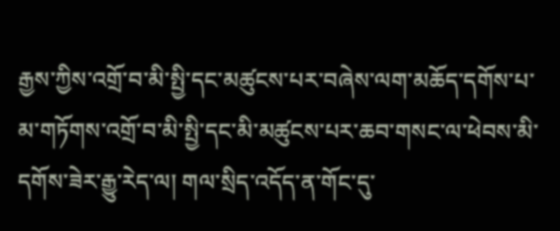རྒྱས་ཀྱིས་འགྲོ་བ་མི་སྤྱི་དང་མཚུངས་པར་བཞེས་ལག་མཆོད་དགོས་པ་མ་གཏོགས་འགྲོ་བ་མི་སྤྱི་དང་མི་མཚུངས་པར་ཆབ་གསང་ལ་ཕེབས་མི་དགོས་ཟེར་རྒྱུ་རེད་ལ། གལ་སྲིད་འདོད་ན་གོང་དུ་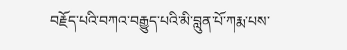བརྗོད་པའི་བཀའ་བརྒྱུད་པའི་མི་བླུན་པོ་ཀརྨ་པས་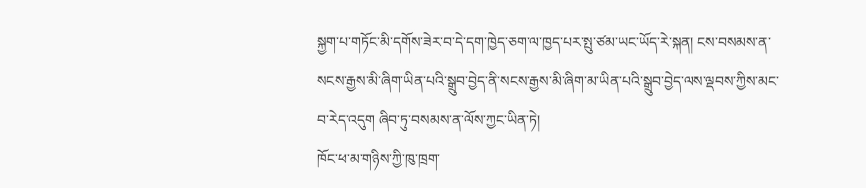སྐྱག་པ་གཏོང་མི་དགོས་ཟེར་བ་དེ་དག་ཁྱེད་ཅག་ལ་ཁྱད་པར་སྤུ་ཙམ་ཡང་ཡོད་རེ་སྐན། ངས་བསམས་ན་སངས་རྒྱས་མི་ཞིག་ཡིན་པའི་སྒྲུབ་བྱེད་ནི་སངས་རྒྱས་མི་ཞིག་མ་ཡིན་པའི་སྒྲུབ་བྱེད་ལས་ལྡབས་ཀྱིས་མང་བ་རེད་འདུག ཞིབ་ཏུ་བསམས་ན་ལོས་ཀྱང་ཡིན་ཏེ།
ཁོང་ཕ་མ་གཉིས་ཀྱི་ཁུ་ཁྲག་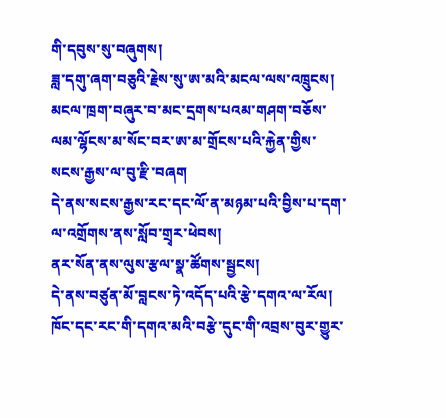གི་དབུས་སུ་བཞུགས།
ཟླ་དགུ་ཞག་བཅུའི་རྗེས་སུ་ཨ་མའི་མངལ་ལས་འཁྲུངས།
མངལ་ཁྲག་བཞུར་བ་མང་དྲགས་པའམ་གཤག་བཅོས་ལམ་ལྷོངས་མ་སོང་བར་ཨ་མ་གྲོངས་པའི་རྐྱེན་གྱིས་སངས་རྒྱས་ལ་བུ་རྫི་བཞག
དེ་ནས་སངས་རྒྱས་རང་དང་ལོ་ན་མཉམ་པའི་བྱིས་པ་དག་ལ་འགྲོགས་ནས་སློབ་གྲྭར་ཕེབས།
ནར་སོན་ནས་ལུས་རྩལ་སྣ་ཚོགས་སྦྱངས།
དེ་ནས་བཙུན་མོ་བླངས་ཏེ་འདོད་པའི་རྩེ་དགའ་ལ་རོལ།
ཁོང་དང་རང་གི་དགའ་མའི་བརྩེ་དུང་གི་འབྲས་བུར་གྱུར་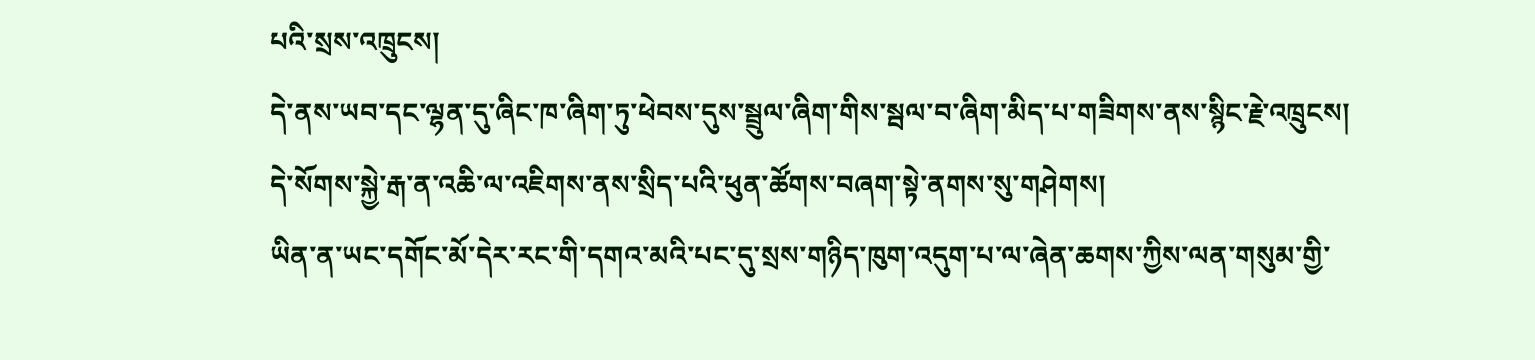པའི་སྲས་འཁྲུངས།
དེ་ནས་ཡབ་དང་ལྷན་དུ་ཞིང་ཁ་ཞིག་ཏུ་ཕེབས་དུས་སྦྲུལ་ཞིག་གིས་སྦལ་བ་ཞིག་མིད་པ་གཟིགས་ནས་སྙིང་རྗེ་འཁྲུངས།
དེ་སོགས་སྐྱེ་རྒ་ན་འཆི་ལ་འཇིགས་ནས་སྲིད་པའི་ཕུན་ཚོགས་བཞག་སྟེ་ནགས་སུ་གཤེགས།
ཡིན་ན་ཡང་དགོང་མོ་དེར་རང་གི་དགའ་མའི་པང་དུ་སྲས་གཉིད་ཁུག་འདུག་པ་ལ་ཞེན་ཆགས་ཀྱིས་ལན་གསུམ་གྱི་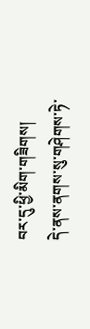བར་དུ་ཕྱི་མིག་གཟིགས།
དེ་ནས་ནགས་སུ་གཤེགས་ཏེ་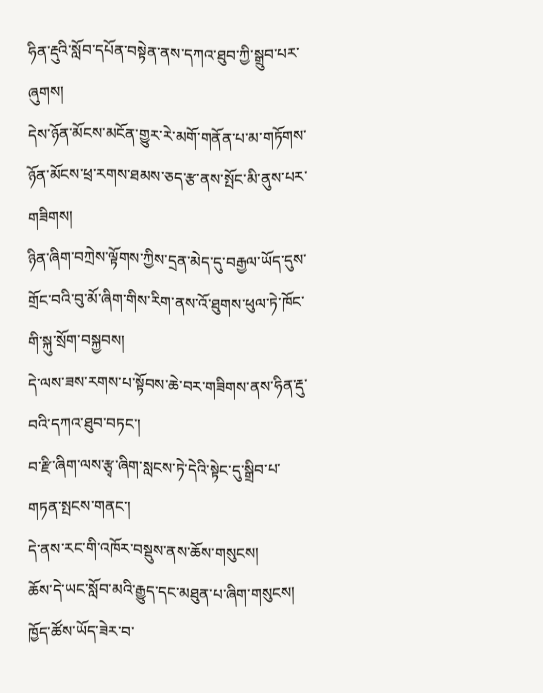ཧིན་རྡུའི་སློབ་དཔོན་བསྟེན་ནས་དཀའ་ཐུབ་ཀྱི་སྒྲུབ་པར་ཞུགས།
དེས་ཉོན་མོངས་མངོན་གྱུར་རེ་མགོ་གནོན་པ་མ་གཏོགས་ཉོན་མོངས་ཕྲ་རགས་ཐམས་ཅད་རྩ་ནས་སྤོང་མི་ནུས་པར་གཟིགས།
ཉིན་ཞིག་བཀྲེས་ལྟོགས་ཀྱིས་དྲན་མེད་དུ་བརྒྱལ་ཡོད་དུས་གྲོང་བའི་བུ་མོ་ཞིག་གིས་རིག་ནས་འོ་ཐུགས་ཕུལ་ཏེ་ཁོང་གི་སྐུ་སྲོག་བསྐྱབས།
དེ་ལས་ཟས་རགས་པ་སྟོབས་ཆེ་བར་གཟིགས་ནས་ཧིན་རྡུ་བའི་དཀའ་ཐུབ་བཏང་།
བ་རྫི་ཞིག་ལས་རྩྭ་ཞིག་སླངས་ཏེ་དེའི་སྟེང་དུ་སྒྲིབ་པ་གཏན་སྤངས་གནང་།
དེ་ནས་རང་གི་འཁོར་བསྡུས་ནས་ཆོས་གསུངས།
ཆོས་དེ་ཡང་སློབ་མའི་རྒྱུད་དང་མཐུན་པ་ཞིག་གསུངས།
ཁྱོད་ཚོས་ཡོད་ཟེར་བ་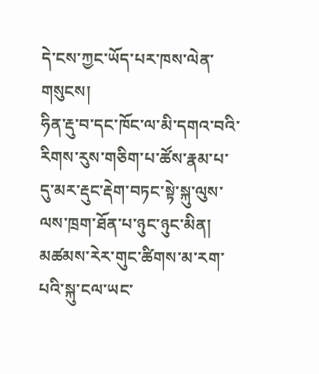དེ་ངས་ཀྱང་ཡོད་པར་ཁས་ལེན་གསུངས།
ཧིན་རྡུ་བ་དང་ཁོང་ལ་མི་དགའ་བའི་རིགས་རུས་གཅིག་པ་ཚོས་རྣམ་པ་དུ་མར་རྡུང་རྡེག་བཏང་སྟེ་སྐུ་ལུས་ལས་ཁྲག་ཐོན་པ་ཉུང་ཉུང་མིན།
མཚམས་རེར་གུང་ཚིགས་མ་རག་པའི་སྐུ་ངལ་ཡང་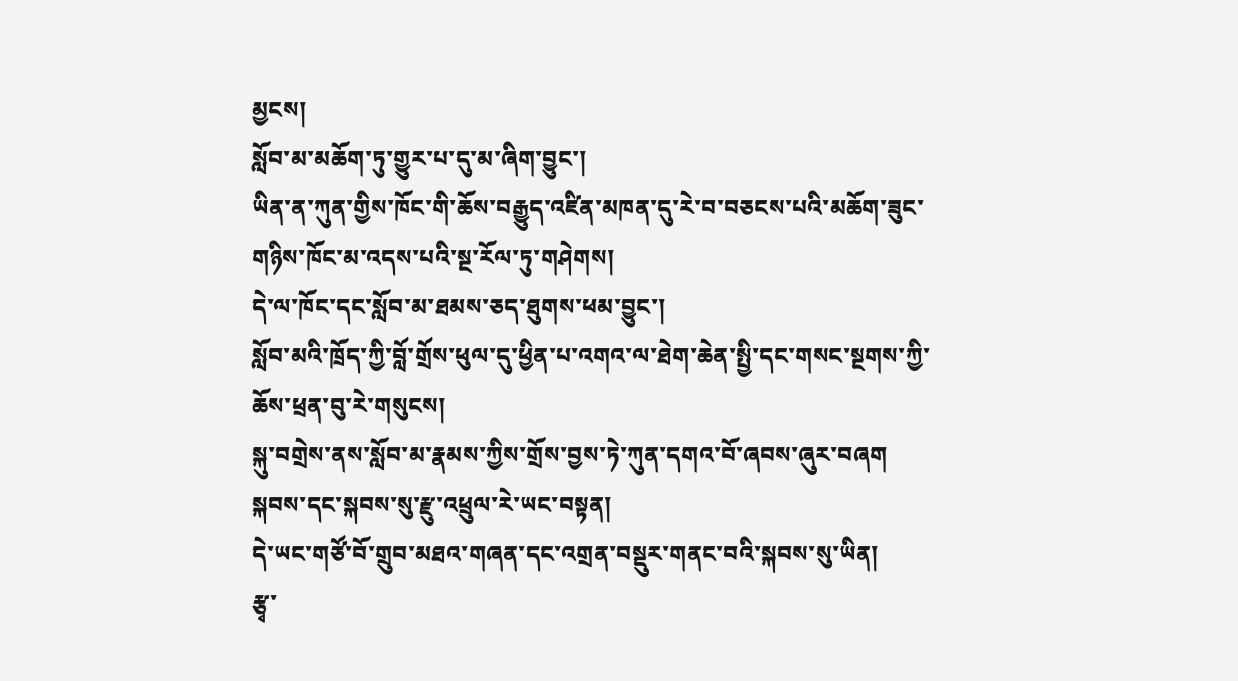མྱངས།
སློབ་མ་མཆོག་ཏུ་གྱུར་པ་དུ་མ་ཞིག་བྱུང་།
ཡིན་ན་ཀུན་གྱིས་ཁོང་གི་ཆོས་བརྒྱུད་འཛིན་མཁན་དུ་རེ་བ་བཅངས་པའི་མཆོག་ཟུང་གཉིས་ཁོང་མ་འདས་པའི་སྔ་རོལ་ཏུ་གཤེགས།
དེ་ལ་ཁོང་དང་སློབ་མ་ཐམས་ཅད་ཐུགས་ཕམ་བྱུང་།
སློབ་མའི་ཁྲོད་ཀྱི་བློ་གྲོས་ཕུལ་དུ་ཕྱིན་པ་འགའ་ལ་ཐེག་ཆེན་སྤྱི་དང་གསང་སྔགས་ཀྱི་ཆོས་ཕྲན་བུ་རེ་གསུངས།
སྐུ་བགྲེས་ནས་སློབ་མ་རྣམས་ཀྱིས་གྲོས་བྱས་ཏེ་ཀུན་དགའ་བོ་ཞབས་ཞུར་བཞག
སྐབས་དང་སྐབས་སུ་རྫུ་འཕྲུལ་རེ་ཡང་བསྟན།
དེ་ཡང་གཙོ་བོ་གྲུབ་མཐའ་གཞན་དང་འགྲན་བསྡུར་གནང་བའི་སྐབས་སུ་ཡིན།
རྩྭ་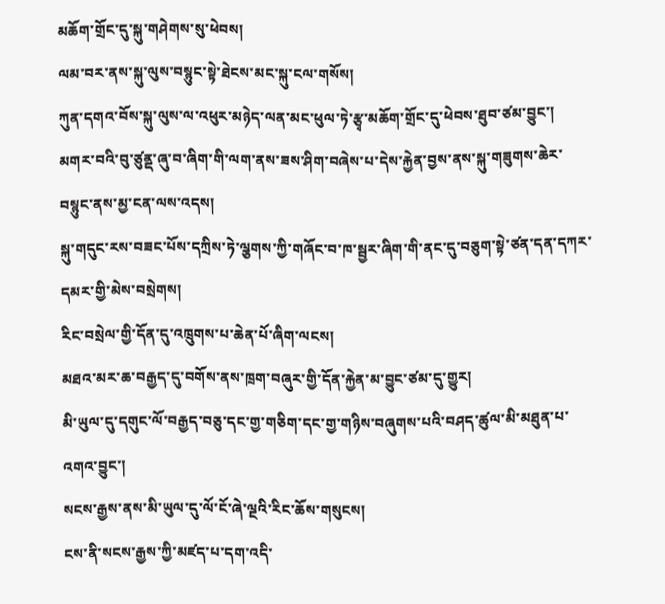མཆོག་གྲོང་དུ་སྐུ་གཤེགས་སུ་ཕེབས།
ལམ་བར་ནས་སྐུ་ལུས་བསྙུང་སྟེ་ཐེངས་མང་སྐུ་ངལ་གསོས།
ཀུན་དགའ་བོས་སྐུ་ལུས་ལ་འཕུར་མཉེད་ལན་མང་ཕུལ་ཏེ་རྩྭ་མཆོག་གྲོང་དུ་ཕེབས་ཐུབ་ཙམ་བྱུང་།
མགར་བའི་བུ་ཙུནྡ་ཞུ་བ་ཞིག་གི་ལག་ནས་ཟས་ཤིག་བཞེས་པ་དེས་རྐྱེན་བྱས་ནས་སྐུ་གཟུགས་ཆེར་བསྙུང་ནས་མྱ་ངན་ལས་འདས།
སྐུ་གདུང་རས་བཟང་པོས་དཀྲིས་ཏེ་ལྕགས་ཀྱི་གཞོང་བ་ཁ་སྦྱར་ཞིག་གི་ནང་དུ་བཅུག་སྟེ་ཙན་དན་དཀར་དམར་གྱི་མེས་བསྲེགས།
རིང་བསྲེལ་གྱི་དོན་དུ་འཁྲུགས་པ་ཆེན་པོ་ཞིག་ལངས།
མཐའ་མར་ཆ་བརྒྱད་དུ་བགོས་ནས་ཁྲག་བཞུར་གྱི་དོན་རྐྱེན་མ་བྱུང་ཙམ་དུ་གྱུར།
མི་ཡུལ་དུ་དགུང་ལོ་བརྒྱད་བཅུ་དང་གྱ་གཅིག་དང་གྱ་གཉིས་བཞུགས་པའི་བཤད་ཚུལ་མི་མཐུན་པ་འགའ་བྱུང་།
སངས་རྒྱས་ནས་མི་ཡུལ་དུ་ལོ་ངོ་ཞེ་ལྔའི་རིང་ཆོས་གསུངས།
ངས་ནི་སངས་རྒྱས་ཀྱི་མཛད་པ་དག་འདི་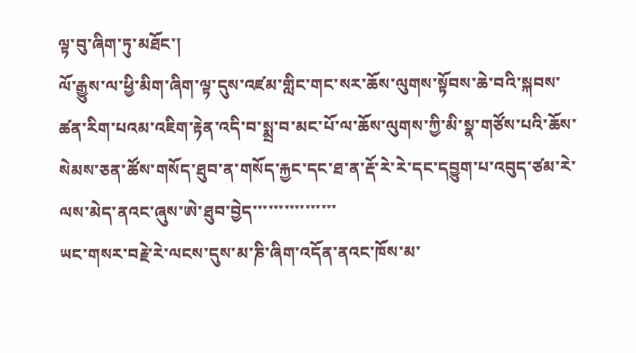ལྟ་བུ་ཞིག་ཏུ་མཐོང་།
ལོ་རྒྱུས་ལ་ཕྱི་མིག་ཞིག་ལྟ་དུས་འཛམ་གླིང་གང་སར་ཆོས་ལུགས་སྟོབས་ཆེ་བའི་སྐབས་ཚན་རིག་པའམ་འཇིག་རྟེན་འདི་བ་སྨྲ་བ་མང་པོ་ལ་ཆོས་ལུགས་ཀྱི་མི་སྣ་གཙོས་པའི་ཆོས་སེམས་ཅན་ཚོས་གསོད་ཐུབ་ན་གསོད་རྐྱང་དང་ཐ་ན་རྡོ་རེ་རེ་དང་དབྱུག་པ་འབུད་ཙམ་རེ་ལས་མེད་ནའང་ཞུས་ཨེ་ཐུབ་བྱེད་་་་་་་་་་་་་་་་
ཡང་གསར་བརྗེ་རེ་ལངས་དུས་མ་ཎི་ཞིག་འདོན་ནའང་ཁོས་མ་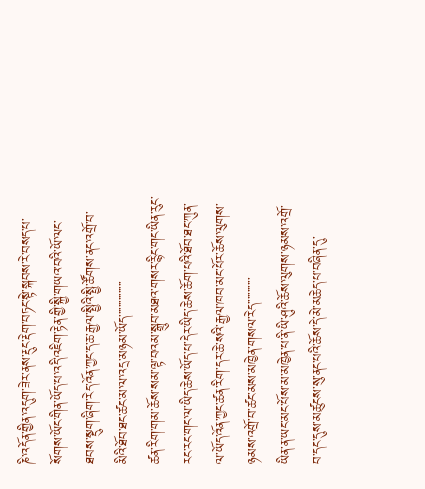ཎི་འདོན་གྱིན་འདུག་ཟེར་ནས་རྡུང་རྡེག་བཏང་སྟེ་སྐབས་རེ་བསད་པ་སོགས་ཡོང་གིན་ཡོད་པ་འདི་འཇིག་རྟེན་གྱི་སྐྱི་གཡའ་བའི་ཡོ་ལང་ཐབས་སྡུག་ཞིག་རེད་འོན་ཀྱང་ད་ཆ་རྒྱལ་སྤྱིའི་སྤྱི་ཚོགས་ནང་འགྲོ་བ་མིའི་ཐོབ་ཐང་ཚང་མ་ལ་འདྲ་མཉམ་ཡོད་་་་་་་་་་་་་་་
ཚན་རིག་གམ་ཆོས་སམ་ལྟ་བའམ་སྒྲུབ་མཐའ་གསར་རྙིང་གང་ཡིན་རུང་རང་རང་གང་ལ་ཡིད་ཆེས་ཡོད་པ་དེར་ཡིད་ཆེས་ཆོག་པའི་ཐོབ་ཐང་ཀུན་ལ་ཡོད་འོན་ཀྱང་ཚན་རིག་དར་ཆེ་སའི་རྒྱལ་ཁབ་མང་པོར་ཆོས་ལུགས་ཉམས་འགྲོ་བ་ཚང་མས་མཁྱེན་གསལ་རེད་་་་་་་་་་་
ཡིན་ན་ཡང་མང་པོས་མ་མཁྱེན་པ་ནི་ཡི་ཤུའི་ཆོས་ལུགས་ཉམས་འགྲོ་བ་དང་དུས་མཚུངས་སུ་ནང་པའི་ཆོས་དེ་མེ་མཆེད་པ་བཞིན་དུ་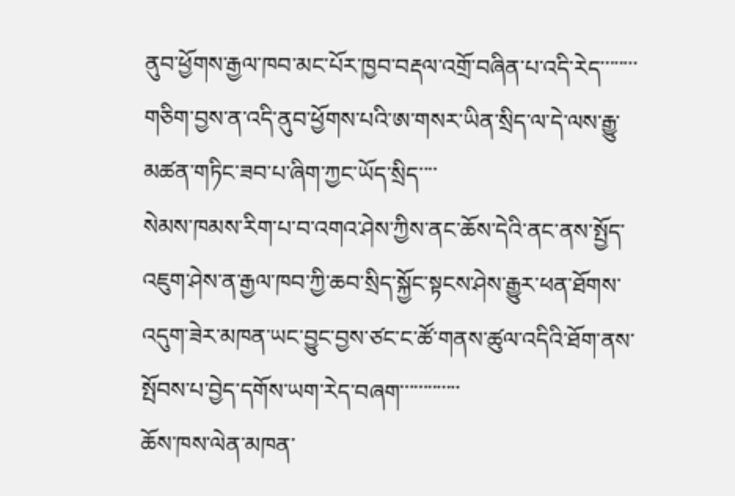ནུབ་ཕྱོགས་རྒྱལ་ཁབ་མང་པོར་ཁྱབ་བརྡལ་འགྲོ་བཞིན་པ་འདི་རེད་་་་་་་་ གཅིག་བྱས་ན་འདི་ནུབ་ཕྱོགས་པའི་ཨ་གསར་ཡིན་སྲིད་ལ་དེ་ལས་རྒྱུ་མཚན་གཏིང་ཟབ་པ་ཞིག་ཀྱང་ཡོད་སྲིད་་་་
སེམས་ཁམས་རིག་པ་བ་འགའ་ཤེས་ཀྱིས་ནང་ཆོས་དེའི་ནང་ནས་སྤྱོད་འཇུག་ཤེས་ན་རྒྱལ་ཁབ་ཀྱི་ཆབ་སྲིད་སྐྱོང་སྟངས་ཤེས་རྒྱུར་ཕན་ཐོགས་འདུག་ཟེར་མཁན་ཡང་བྱུང་བྱས་ཙང་ང་ཚོ་གནས་ཚུལ་འདིའི་ཐོག་ནས་སྤོབས་པ་བྱེད་དགོས་ཡག་རེད་བཞག་་་་་་་་་་་་་
ཆོས་ཁས་ལེན་མཁན་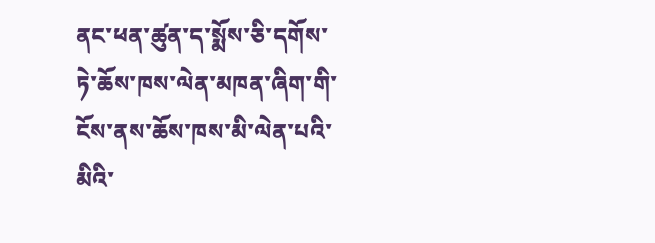ནང་ཕན་ཚུན་ད་སྨོས་ཅི་དགོས་ཏེ་ཆོས་ཁས་ལེན་མཁན་ཞིག་གི་ངོས་ནས་ཆོས་ཁས་མི་ལེན་པའི་མིའི་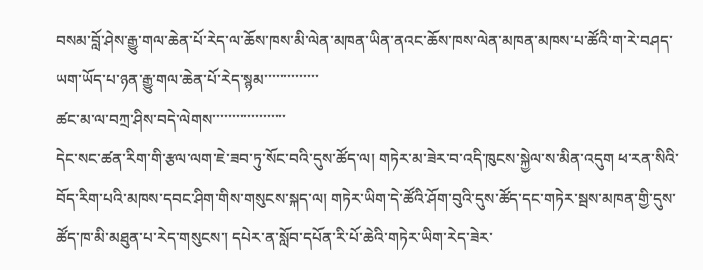བསམ་བློ་ཤེས་རྒྱུ་གལ་ཆེན་པོ་རེད་ལ་ཆོས་ཁས་མི་ལེན་མཁན་ཡིན་ནའང་ཆོས་ཁས་ལེན་མཁན་མཁས་པ་ཚོའི་ག་རེ་བཤད་ཡག་ཡོད་པ་ཉན་རྒྱུ་གལ་ཆེན་པོ་རེད་སྙམ་་་་་་་་་་་་་་
ཚང་མ་ལ་བཀྲ་ཤིས་བདེ་ལེགས་་་་་་་་་་་་་་་་་་་
དེང་སང་ཚན་རིག་གི་རྩལ་ལག་ཇེ་ཟབ་ཏུ་སོང་བའི་དུས་ཚོད་ལ། གཏེར་མ་ཟེར་བ་འདི་ཁུངས་སྐྱེལ་ས་མིན་འདུག ཕ་རན་སིའི་བོད་རིག་པའི་མཁས་དབང་ཤིག་གིས་གསུངས་སྐད་ལ། གཏེར་ཡིག་དེ་ཚོའི་ཤོག་བུའི་དུས་ཚོད་དང་གཏེར་སྦས་མཁན་གྱི་དུས་ཚོད་ཁ་མི་མཐུན་པ་རེད་གསུངས་། དཔེར་ན་སློབ་དཔོན་རི་པོ་ཆེའི་གཏེར་ཡིག་རེད་ཟེར་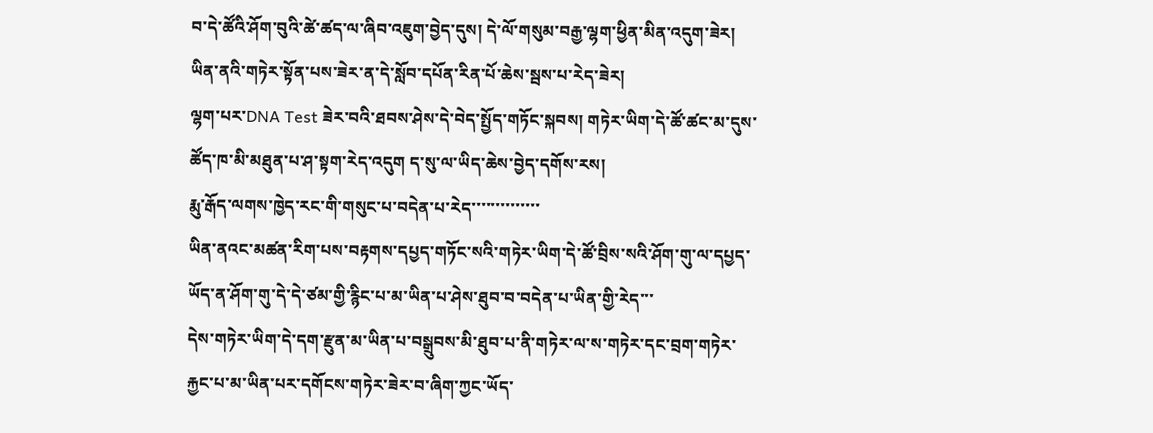བ་དེ་ཚོའི་ཤོག་བུའི་ཚེ་ཚད་ལ་ཞིབ་འཇུག་བྱེད་དུས། དེ་ལོ་གསུམ་བརྒྱ་ལྷག་ཕྱིན་མིན་འདུག་ཟེར། ཡིན་ནའི་གཏེར་སྟོན་པས་ཟེར་ན་དེ་སློབ་དཔོན་རིན་པོ་ཆེས་སྦས་པ་རེད་ཟེར།
ལྷག་པར་DNA Test ཟེར་བའི་ཐབས་ཤེས་དེ་བེད་སྤྱོད་གཏོང་སྐབས། གཏེར་ཡིག་དེ་ཚོ་ཚང་མ་དུས་ཚོད་ཁ་མི་མཐུན་པ་ཤ་སྟག་རེད་འདུག ད་སུ་ལ་ཡིད་ཆེས་བྱེད་དགོས་རས།
རྨུ་རྒོད་ལགས་ཁྱེད་རང་གི་གསུང་པ་བདེན་པ་རེད་་་་་་་་་་་་་་
ཡིན་ནའང་མཚན་རིག་པས་བརྟགས་དཔྱད་གཏོང་སའི་གཏེར་ཡིག་དེ་ཚོ་བྲིས་སའི་ཤོག་གུ་ལ་དཔྱད་ཡོད་ན་ཤོག་གུ་དེ་དེ་ཙམ་གྱི་རྙིང་པ་མ་ཡིན་པ་ཤེས་ཐུབ་བ་བདེན་པ་ཡིན་གྱི་རེད་་་
དེས་གཏེར་ཡིག་དེ་དག་རྫུན་མ་ཡིན་པ་བསྒྲུབས་མི་ཐུབ་པ་ནི་གཏེར་ལ་ས་གཏེར་དང་བྲག་གཏེར་རྐྱང་པ་མ་ཡིན་པར་དགོངས་གཏེར་ཟེར་བ་ཞིག་ཀྱང་ཡོད་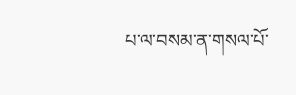པ་ལ་བསམ་ན་གསལ་པོ་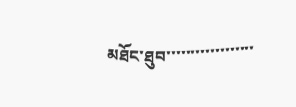མཐོང་ཐུབ་་་་་་་་་་་་་་་་་་